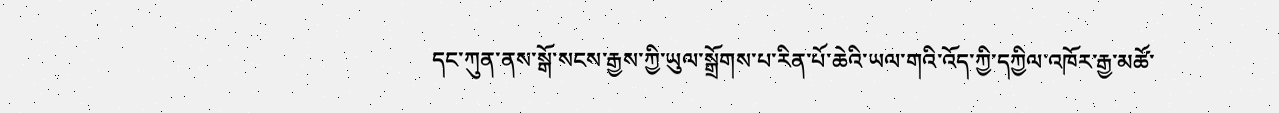དང་ཀུན་ནས་སྒོ་སངས་རྒྱས་ཀྱི་ཡུལ་སྒྲོགས་པ་རིན་པོ་ཆེའི་ཡལ་གའི་འོད་ཀྱི་དཀྱིལ་འཁོར་རྒྱ་མཚོ་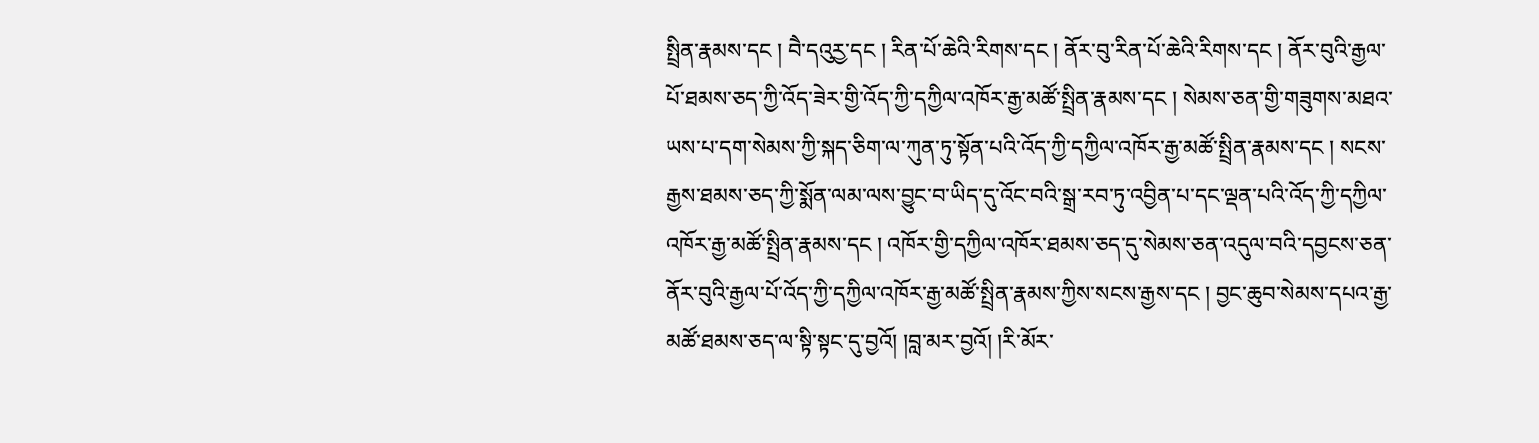སྤྲིན་རྣམས་དང ། བཻ་དའུརྱ་དང ། རིན་པོ་ཆེའི་རིགས་དང ། ནོར་བུ་རིན་པོ་ཆེའི་རིགས་དང ། ནོར་བུའི་རྒྱལ་པོ་ཐམས་ཅད་ཀྱི་འོད་ཟེར་གྱི་འོད་ཀྱི་དཀྱིལ་འཁོར་རྒྱ་མཚོ་སྤྲིན་རྣམས་དང ། སེམས་ཅན་གྱི་གཟུགས་མཐའ་ཡས་པ་དག་སེམས་ཀྱི་སྐད་ཅིག་ལ་ཀུན་ཏུ་སྟོན་པའི་འོད་ཀྱི་དཀྱིལ་འཁོར་རྒྱ་མཚོ་སྤྲིན་རྣམས་དང ། སངས་རྒྱས་ཐམས་ཅད་ཀྱི་སྨོན་ལམ་ལས་བྱུང་བ་ཡིད་དུ་འོང་བའི་སྒྲ་རབ་ཏུ་འབྱིན་པ་དང་ལྡན་པའི་འོད་ཀྱི་དཀྱིལ་འཁོར་རྒྱ་མཚོ་སྤྲིན་རྣམས་དང ། འཁོར་གྱི་དཀྱིལ་འཁོར་ཐམས་ཅད་དུ་སེམས་ཅན་འདུལ་བའི་དབྱངས་ཅན་ནོར་བུའི་རྒྱལ་པོ་འོད་ཀྱི་དཀྱིལ་འཁོར་རྒྱ་མཚོ་སྤྲིན་རྣམས་ཀྱིས་སངས་རྒྱས་དང ། བྱང་ཆུབ་སེམས་དཔའ་རྒྱ་མཚོ་ཐམས་ཅད་ལ་སྟི་སྟང་དུ་བྱའོ། །བླ་མར་བྱའོ། །རི་མོར་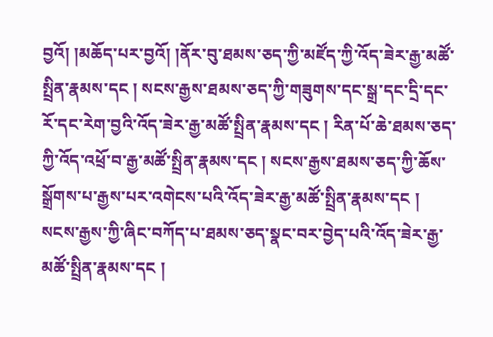བྱའོ། །མཆོད་པར་བྱའོ། །ནོར་བུ་ཐམས་ཅད་ཀྱི་མཛོད་ཀྱི་འོད་ཟེར་རྒྱ་མཚོ་སྤྲིན་རྣམས་དང ། སངས་རྒྱས་ཐམས་ཅད་ཀྱི་གཟུགས་དང་སྒྲ་དང་དྲི་དང་རོ་དང་རེག་བྱའི་འོད་ཟེར་རྒྱ་མཚོ་སྤྲིན་རྣམས་དང ། རིན་པོ་ཆེ་ཐམས་ཅད་ཀྱི་འོད་འཕྲོ་བ་རྒྱ་མཚོ་སྤྲིན་རྣམས་དང ། སངས་རྒྱས་ཐམས་ཅད་ཀྱི་ཆོས་སྒྲོགས་པ་རྒྱས་པར་འགེངས་པའི་འོད་ཟེར་རྒྱ་མཚོ་སྤྲིན་རྣམས་དང ། སངས་རྒྱས་ཀྱི་ཞིང་བཀོད་པ་ཐམས་ཅད་སྣང་བར་བྱེད་པའི་འོད་ཟེར་རྒྱ་མཚོ་སྤྲིན་རྣམས་དང །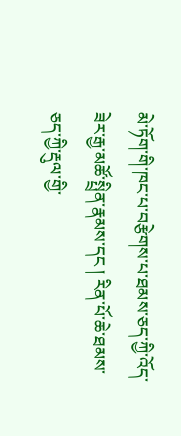མེ་ཏོག་གི་ཁང་པ་བརྩེགས་པ་ཐམས་ཅད་ཀྱི་འོད་ཟེར་རྒྱ་མཚོ་སྤྲིན་རྣམས་དང ། རིན་པོ་ཆེ་ཐམས་ཅད་ཀྱི་རྡུལ་གྱི་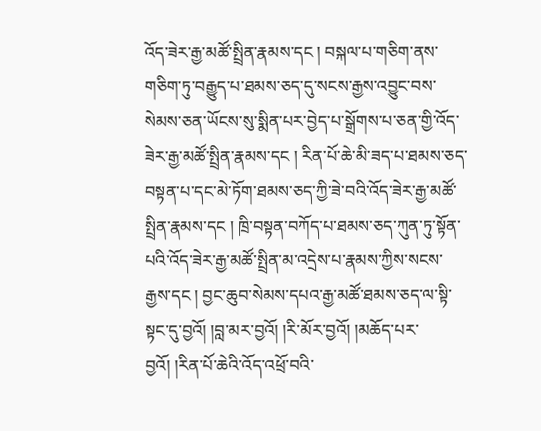འོད་ཟེར་རྒྱ་མཚོ་སྤྲིན་རྣམས་དང ། བསྐལ་པ་གཅིག་ནས་གཅིག་ཏུ་བརྒྱུད་པ་ཐམས་ཅད་དུ་སངས་རྒྱས་འབྱུང་བས་སེམས་ཅན་ཡོངས་སུ་སྨིན་པར་བྱེད་པ་སྒྲོགས་པ་ཅན་གྱི་འོད་ཟེར་རྒྱ་མཚོ་སྤྲིན་རྣམས་དང ། རིན་པོ་ཆེ་མི་ཟད་པ་ཐམས་ཅད་བསྟན་པ་དང་མེ་ཏོག་ཐམས་ཅད་ཀྱི་ཟེ་བའི་འོད་ཟེར་རྒྱ་མཚོ་སྤྲིན་རྣམས་དང ། ཁྲི་བསྟན་བཀོད་པ་ཐམས་ཅད་ཀུན་ཏུ་སྟོན་པའི་འོད་ཟེར་རྒྱ་མཚོ་སྤྲིན་མ་འདྲེས་པ་རྣམས་ཀྱིས་སངས་རྒྱས་དང ། བྱང་ཆུབ་སེམས་དཔའ་རྒྱ་མཚོ་ཐམས་ཅད་ལ་སྟི་སྟང་དུ་བྱའོ། །བླ་མར་བྱའོ། །རི་མོར་བྱའོ། །མཆོད་པར་བྱའོ། །རིན་པོ་ཆེའི་འོད་འཕྲོ་བའི་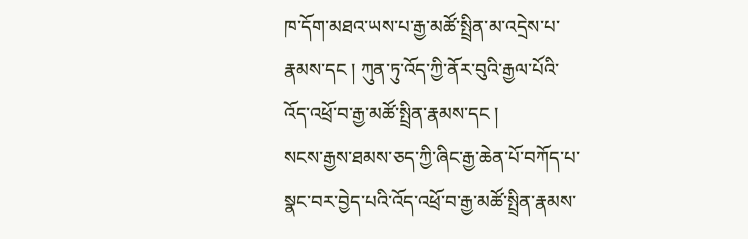ཁ་དོག་མཐའ་ཡས་པ་རྒྱ་མཚོ་སྤྲིན་མ་འདྲེས་པ་རྣམས་དང ། ཀུན་ཏུ་འོད་ཀྱི་ནོར་བུའི་རྒྱལ་པོའི་འོད་འཕྲོ་བ་རྒྱ་མཚོ་སྤྲིན་རྣམས་དང །
སངས་རྒྱས་ཐམས་ཅད་ཀྱི་ཞིང་རྒྱ་ཆེན་པོ་བཀོད་པ་སྣང་བར་བྱེད་པའི་འོད་འཕྲོ་བ་རྒྱ་མཚོ་སྤྲིན་རྣམས་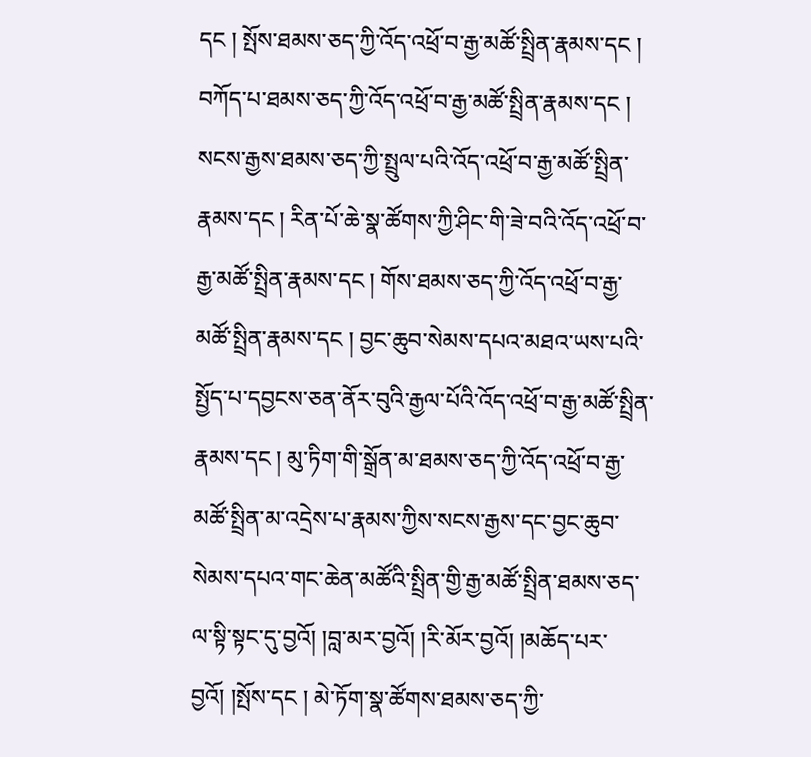དང ། སྤོས་ཐམས་ཅད་ཀྱི་འོད་འཕྲོ་བ་རྒྱ་མཚོ་སྤྲིན་རྣམས་དང ། བཀོད་པ་ཐམས་ཅད་ཀྱི་འོད་འཕྲོ་བ་རྒྱ་མཚོ་སྤྲིན་རྣམས་དང ། སངས་རྒྱས་ཐམས་ཅད་ཀྱི་སྤྲུལ་པའི་འོད་འཕྲོ་བ་རྒྱ་མཚོ་སྤྲིན་རྣམས་དང ། རིན་པོ་ཆེ་སྣ་ཚོགས་ཀྱི་ཤིང་གི་ཟེ་བའི་འོད་འཕྲོ་བ་རྒྱ་མཚོ་སྤྲིན་རྣམས་དང ། གོས་ཐམས་ཅད་ཀྱི་འོད་འཕྲོ་བ་རྒྱ་མཚོ་སྤྲིན་རྣམས་དང ། བྱང་ཆུབ་སེམས་དཔའ་མཐའ་ཡས་པའི་སྤྱོད་པ་དབྱངས་ཅན་ནོར་བུའི་རྒྱལ་པོའི་འོད་འཕྲོ་བ་རྒྱ་མཚོ་སྤྲིན་རྣམས་དང ། མུ་ཏིག་གི་སྒྲོན་མ་ཐམས་ཅད་ཀྱི་འོད་འཕྲོ་བ་རྒྱ་མཚོ་སྤྲིན་མ་འདྲེས་པ་རྣམས་ཀྱིས་སངས་རྒྱས་དང་བྱང་ཆུབ་སེམས་དཔའ་གང་ཆེན་མཚོའི་སྤྲིན་གྱི་རྒྱ་མཚོ་སྤྲིན་ཐམས་ཅད་ལ་སྟི་སྟང་དུ་བྱའོ། །བླ་མར་བྱའོ། །རི་མོར་བྱའོ། །མཆོད་པར་བྱའོ། །སྤོས་དང ། མེ་ཏོག་སྣ་ཚོགས་ཐམས་ཅད་ཀྱི་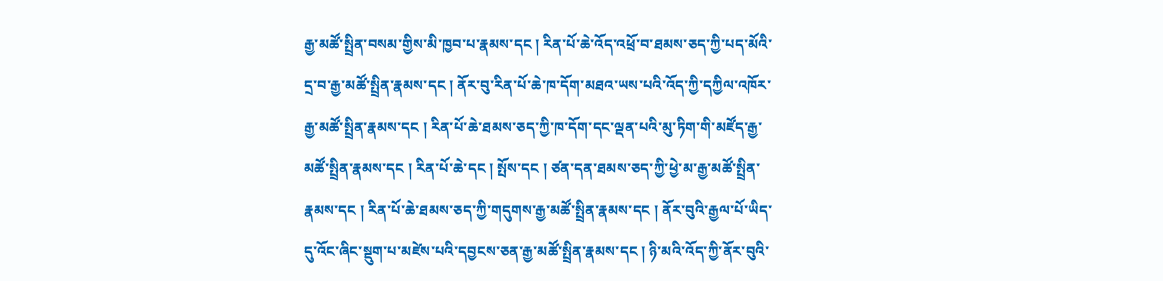རྒྱ་མཚོ་སྤྲིན་བསམ་གྱིས་མི་ཁྱབ་པ་རྣམས་དང ། རིན་པོ་ཆེ་འོད་འཕྲོ་བ་ཐམས་ཅད་ཀྱི་པད་མོའི་དྲ་བ་རྒྱ་མཚོ་སྤྲིན་རྣམས་དང ། ནོར་བུ་རིན་པོ་ཆེ་ཁ་དོག་མཐའ་ཡས་པའི་འོད་ཀྱི་དཀྱིལ་འཁོར་རྒྱ་མཚོ་སྤྲིན་རྣམས་དང ། རིན་པོ་ཆེ་ཐམས་ཅད་ཀྱི་ཁ་དོག་དང་ལྡན་པའི་མུ་ཏིག་གི་མཛོད་རྒྱ་མཚོ་སྤྲིན་རྣམས་དང ། རིན་པོ་ཆེ་དང ། སྤོས་དང ། ཙན་དན་ཐམས་ཅད་ཀྱི་ཕྱེ་མ་རྒྱ་མཚོ་སྤྲིན་རྣམས་དང ། རིན་པོ་ཆེ་ཐམས་ཅད་ཀྱི་གདུགས་རྒྱ་མཚོ་སྤྲིན་རྣམས་དང ། ནོར་བུའི་རྒྱལ་པོ་ཡིད་དུ་འོང་ཞིང་སྡུག་པ་མཛེས་པའི་དབྱངས་ཅན་རྒྱ་མཚོ་སྤྲིན་རྣམས་དང ། ཉི་མའི་འོད་ཀྱི་ནོར་བུའི་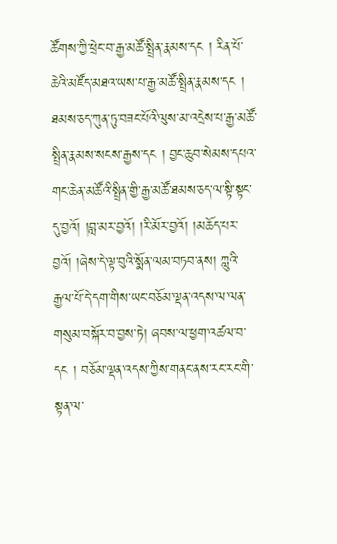ཚོགས་ཀྱི་ཕྲེང་བ་རྒྱ་མཚོ་སྤྲིན་རྣམས་དང ། རིན་པོ་ཆེའི་མཛོད་མཐའ་ཡས་པ་རྒྱ་མཚོ་སྤྲིན་རྣམས་དང ། ཐམས་ཅད་ཀུན་ཏུ་བཟང་པོའི་ལུས་མ་འདྲེས་པ་རྒྱ་མཚོ་སྤྲིན་རྣམས་སངས་རྒྱས་དང ། བྱང་ཆུབ་སེམས་དཔའ་གང་ཆེན་མཚོའི་སྤྲིན་གྱི་རྒྱ་མཚོ་ཐམས་ཅད་ལ་སྟི་སྟང་དུ་བྱའོ། །བླ་མར་བྱའོ། །རི་མོར་བྱའོ། །མཆོད་པར་བྱའོ། །ཞེས་དེ་ལྟ་བུའི་སྨོན་ལམ་བཏབ་ནས། ཀླུའི་རྒྱལ་པོ་དེ་དག་གིས་ཡང་བཅོམ་ལྡན་འདས་ལ་ལན་གསུམ་བསྐོར་བ་བྱས་ཏེ། ཞབས་ལ་ཕྱག་འཚལ་བ་དང ། བཅོམ་ལྡན་འདས་ཀྱིས་གནང་ནས་རང་རང་གི་སྟན་ལ་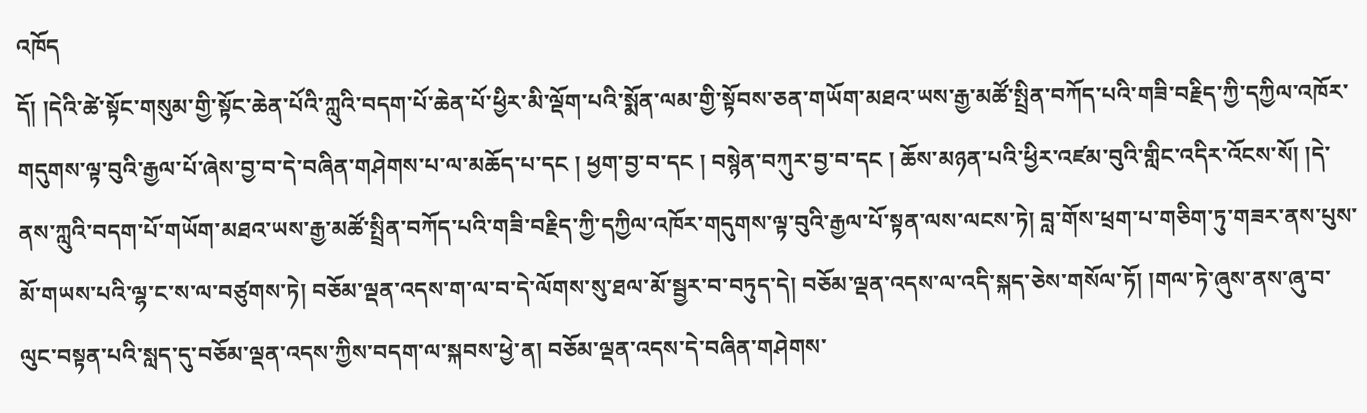འཁོད
དོ། །དེའི་ཚེ་སྟོང་གསུམ་གྱི་སྟོང་ཆེན་པོའི་ཀླུའི་བདག་པོ་ཆེན་པོ་ཕྱིར་མི་ལྡོག་པའི་སྨོན་ལམ་གྱི་སྟོབས་ཅན་གཡོག་མཐའ་ཡས་རྒྱ་མཚོ་སྤྲིན་བཀོད་པའི་གཟི་བརྗིད་ཀྱི་དཀྱིལ་འཁོར་གདུགས་ལྟ་བུའི་རྒྱལ་པོ་ཞེས་བྱ་བ་དེ་བཞིན་གཤེགས་པ་ལ་མཆོད་པ་དང ། ཕྱག་བྱ་བ་དང ། བསྙེན་བཀུར་བྱ་བ་དང ། ཆོས་མཉན་པའི་ཕྱིར་འཛམ་བུའི་གླིང་འདིར་འོངས་སོ། །དེ་ནས་ཀླུའི་བདག་པོ་གཡོག་མཐའ་ཡས་རྒྱ་མཚོ་སྤྲིན་བཀོད་པའི་གཟི་བརྗིད་ཀྱི་དཀྱིལ་འཁོར་གདུགས་ལྟ་བུའི་རྒྱལ་པོ་སྟན་ལས་ལངས་ཏེ། བླ་གོས་ཕྲག་པ་གཅིག་ཏུ་གཟར་ནས་པུས་མོ་གཡས་པའི་ལྷ་ང་ས་ལ་བཙུགས་ཏེ། བཅོམ་ལྡན་འདས་ག་ལ་བ་དེ་ལོགས་སུ་ཐལ་མོ་སྦྱར་བ་བཏུད་དེ། བཅོམ་ལྡན་འདས་ལ་འདི་སྐད་ཅེས་གསོལ་ཏོ། །གལ་ཏེ་ཞུས་ནས་ཞུ་བ་ལུང་བསྟན་པའི་སླད་དུ་བཅོམ་ལྡན་འདས་ཀྱིས་བདག་ལ་སྐབས་ཕྱེ་ན། བཅོམ་ལྡན་འདས་དེ་བཞིན་གཤེགས་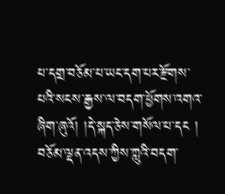པ་དགྲ་བཅོམ་པ་ཡང་དག་པར་རྫོགས་པའི་སངས་རྒྱས་ལ་བདག་ཕྱོགས་འགའ་ཞིག་ཞུའོ། །དེ་སྐད་ཅེས་གསོལ་པ་དང ། བཅོམ་ལྡན་འདས་ཀྱིས་ཀླུའི་བདག་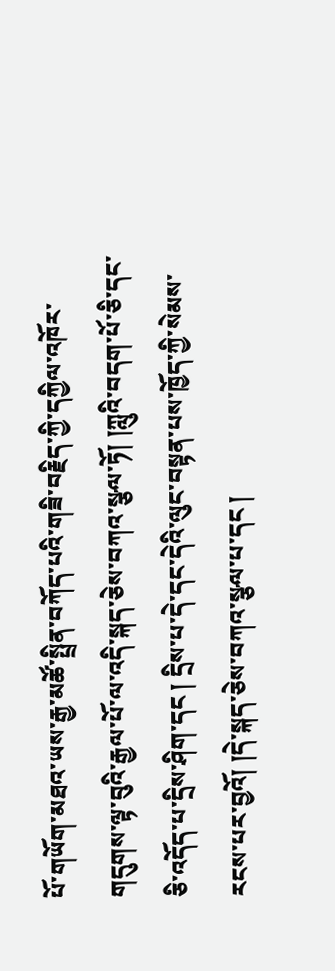པོ་གཡོག་མཐའ་ཡས་རྒྱ་མཚོ་སྤྲིན་བཀོད་པའི་གཟི་བརྗིད་ཀྱི་དཀྱིལ་འཁོར་གདུགས་ལྟ་བུའི་རྒྱལ་པོ་ལ་འདི་སྐད་ཅེས་བཀའ་སྩལ་ཏོ། །ཀླུའི་བདག་པོ་ཅི་དང་ཅི་འདོད་པ་དྲིས་ཤིག་དང ། དྲིས་པ་དེ་དང་དེའི་ལུང་བསྟན་པས་ཁྱོད་ཀྱི་སེམས་རངས་པར་བྱའོ། །དེ་སྐད་ཅེས་བཀའ་སྩལ་པ་དང །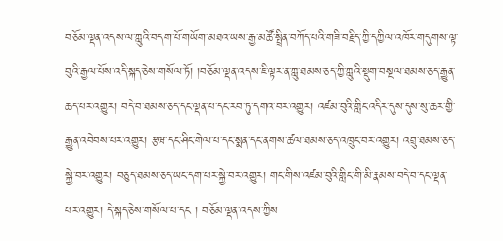བཅོམ་ལྡན་འདས་ལ་ཀླུའི་བདག་པོ་གཡོག་མཐའ་ཡས་རྒྱ་མཚོ་སྤྲིན་བཀོད་པའི་གཟི་བརྗིད་ཀྱི་དཀྱིལ་འཁོར་གདུགས་ལྟ་བུའི་རྒྱལ་པོས་འདི་སྐད་ཅེས་གསོལ་ཏོ། །བཅོམ་ལྡན་འདས་ཇི་ལྟར་ན་ཀླུ་ཐམས་ཅད་ཀྱི་ཀླུའི་སྡུག་བསྔལ་ཐམས་ཅད་རྒྱུན་ཆད་པར་འགྱུར། བདེ་བ་ཐམས་ཅད་དང་ལྡན་པ་དང་རབ་ཏུ་དགའ་བར་འགྱུར། འཛམ་བུའི་གླིང་འདིར་དུས་དུས་སུ་ཆར་གྱི་རྒྱུན་འབེབས་པར་འགྱུར། རྩཝ་དང་ཤིང་གེལ་པ་དང་སྨན་དང་ནགས་ཚལ་ཐམས་ཅད་འཁྲུང་བར་འགྱུར། འབྲུ་ཐམས་ཅད་སྐྱེ་བར་འགྱུར། བཅུད་ཐམས་ཅད་ཡང་དག་པར་སྐྱེ་བར་འགྱུར། གང་གིས་འཛམ་བུའི་གླིང་གི་མི་རྣམས་བདེ་བ་དང་ལྡན་པར་འགྱུར། དེ་སྐད་ཅེས་གསོལ་པ་དང ། བཅོམ་ལྡན་འདས་ཀྱིས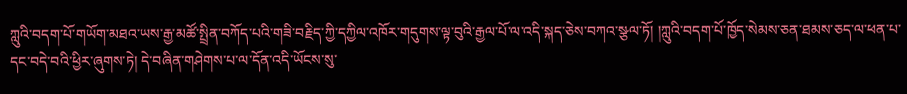ཀླུའི་བདག་པོ་གཡོག་མཐའ་ཡས་རྒྱ་མཚོ་སྤྲིན་བཀོད་པའི་གཟི་བརྗིད་ཀྱི་དཀྱིལ་འཁོར་གདུགས་ལྟ་བུའི་རྒྱལ་པོ་ལ་འདི་སྐད་ཅེས་བཀའ་སྩལ་ཏོ། །ཀླུའི་བདག་པོ་ཁྱོད་སེམས་ཅན་ཐམས་ཅད་ལ་ཕན་པ་དང་བདེ་བའི་ཕྱིར་ཞུགས་ཏེ། དེ་བཞིན་གཤེགས་པ་ལ་དོན་འདི་ཡོངས་སུ་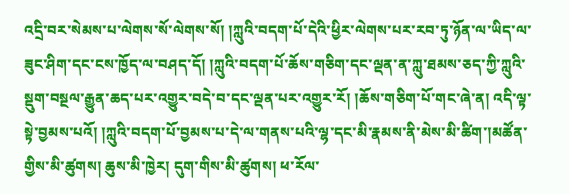འདྲི་བར་སེམས་པ་ལེགས་སོ་ལེགས་སོ། །ཀླུའི་བདག་པོ་དེའི་ཕྱིར་ལེགས་པར་རབ་ཏུ་ཉོན་ལ་ཡིད་ལ་ཟུང་ཤིག་དང་ངས་ཁྱོད་ལ་བཤད་དོ། །ཀླུའི་བདག་པོ་ཆོས་གཅིག་དང་ལྡན་ན་ཀླུ་ཐམས་ཅད་ཀྱི་ཀླུའི་སྡུག་བསྔལ་རྒྱུན་ཆད་པར་འགྱུར་བདེ་བ་དང་ལྡན་པར་འགྱུར་རོ། །ཆོས་གཅིག་པོ་གང་ཞེ་ན། འདི་ལྟ་སྟེ་བྱམས་པའོ། །ཀླུའི་བདག་པོ་བྱམས་པ་དེ་ལ་གནས་པའི་ལྷ་དང་མི་རྣམས་ནི་མེས་མི་ཚིག་།མཚོན་གྱིས་མི་ཚུགས། ཆུས་མི་ཁྱེར། དུག་གིས་མི་ཚུགས། ཕ་རོལ་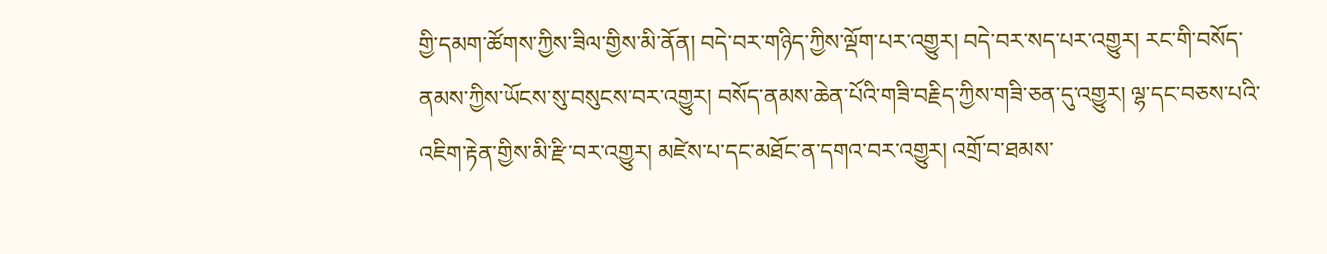གྱི་དམག་ཚོགས་ཀྱིས་ཟིལ་གྱིས་མི་ནོན། བདེ་བར་གཉིད་ཀྱིས་ལྡོག་པར་འགྱུར། བདེ་བར་སད་པར་འགྱུར། རང་གི་བསོད་ནམས་ཀྱིས་ཡོངས་སུ་བསུངས་བར་འགྱུར། བསོད་ནམས་ཆེན་པོའི་གཟི་བརྗིད་ཀྱིས་གཟི་ཅན་དུ་འགྱུར། ལྷ་དང་བཅས་པའི་འཇིག་རྟེན་གྱིས་མི་རྫི་བར་འགྱུར། མཛེས་པ་དང་མཐོང་ན་དགའ་བར་འགྱུར། འགྲོ་བ་ཐམས་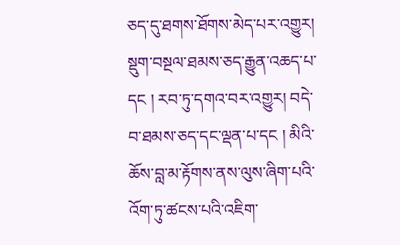ཅད་དུ་ཐགས་ཐོགས་མེད་པར་འགྱུར། སྡུག་བསྔལ་ཐམས་ཅད་རྒྱུན་འཆད་པ་དང ། རབ་ཏུ་དགའ་བར་འགྱུར། བདེ་བ་ཐམས་ཅད་དང་ལྡན་པ་དང ། མིའི་ཆོས་བླ་མ་རྟོགས་ནས་ལུས་ཞིག་པའི་འོག་ཏུ་ཚངས་པའི་འཇིག་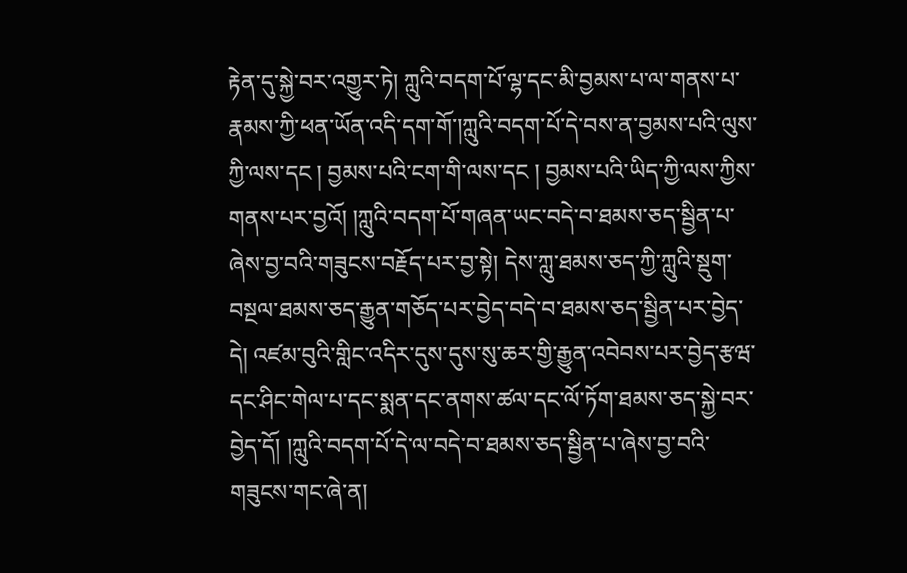རྟེན་དུ་སྐྱེ་བར་འགྱུར་ཏེ། ཀླུའི་བདག་པོ་ལྷ་དང་མི་བྱམས་པ་ལ་གནས་པ་རྣམས་ཀྱི་ཕན་ཡོན་འདི་དག་གོ་།ཀླུའི་བདག་པོ་དེ་བས་ན་བྱམས་པའི་ལུས་ཀྱི་ལས་དང ། བྱམས་པའི་ངག་གི་ལས་དང ། བྱམས་པའི་ཡིད་ཀྱི་ལས་ཀྱིས་གནས་པར་བྱའོ། །ཀླུའི་བདག་པོ་གཞན་ཡང་བདེ་བ་ཐམས་ཅད་སྦྱིན་པ་ཞེས་བྱ་བའི་གཟུངས་བརྗོད་པར་བྱ་སྟེ། དེས་ཀླུ་ཐམས་ཅད་ཀྱི་ཀླུའི་སྡུག་བསྔལ་ཐམས་ཅད་རྒྱུན་གཅོད་པར་བྱེད་བདེ་བ་ཐམས་ཅད་སྦྱིན་པར་བྱེད་དེ། འཛམ་བུའི་གླིང་འདིར་དུས་དུས་སུ་ཆར་གྱི་རྒྱུན་འབེབས་པར་བྱེད་རྩཝ་དང་ཤིང་གེལ་པ་དང་སྨན་དང་ནགས་ཚལ་དང་ལོ་ཏོག་ཐམས་ཅད་སྐྱེ་བར་བྱེད་དོ། །ཀླུའི་བདག་པོ་དེ་ལ་བདེ་བ་ཐམས་ཅད་སྦྱིན་པ་ཞེས་བྱ་བའི་གཟུངས་གང་ཞེ་ན།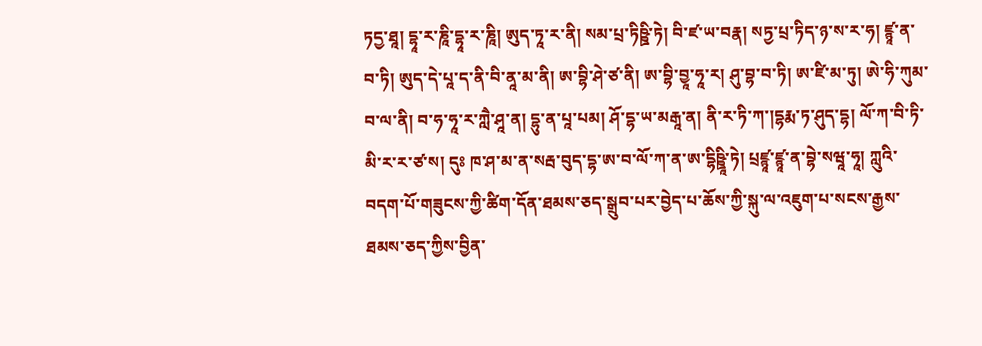ཏདྱ་ཐཱ། དྷཱ་ར་ཎཱི་དྷཱ་ར་ཎཱི། ཨུད་ཏཱ་ར་ནི། སམ་པྲ་ཏིཥྛི་ཏེ། བི་ཛ་ཡ་བརྣ། སཏྱ་པྲ་ཏིད་ཉ་ས་ར་ཧ། ཛྙཱ་ན་བ་ཏི། ཨུད་དེ་པཱ་ད་ནི་བི་ནཱ་མ་ནི། ཨ་བྷི་ཤེ་ཙ་ནི། ཨ་བྷི་བྱཱ་ཧཱ་ར། ཤུ་བྷ་བ་ཏི། ཨ་ཛི་མ་ཏུ། ཨེ་ཧི་ཀུམ་བ་ལ་ནི། བ་ཧ་ཧཱ་ར་ཀླཻ་ཤཱ་ན། དྷུ་ན་པཱ་པམ། ཤོ་དྷ་ཡ་མརྒཱ་ན། ནི་ར་ཏི་ཀ་།དྷརྨ་ཏ་ཤུད་དྷ། ལོ་ཀ་བི་ཏི་མི་ར་ར་ཙ་ས། དུཿ ཁ་ཤ་མ་ན་སརྦ་བུད་དྷ་ཨ་བ་ལོ་ཀ་ན་ཨ་དྷིཥྛཱི་ཏེ། པྲཛྙཱ་ཛྙཱ་ན་བྷེ་སཝཱ་ཧཱ། ཀླུའི་བདག་པོ་གཟུངས་ཀྱི་ཚིག་དོན་ཐམས་ཅད་སྒྲུབ་པར་བྱེད་པ་ཆོས་ཀྱི་སྐུ་ལ་འཇུག་པ་སངས་རྒྱས་ཐམས་ཅད་ཀྱིས་བྱིན་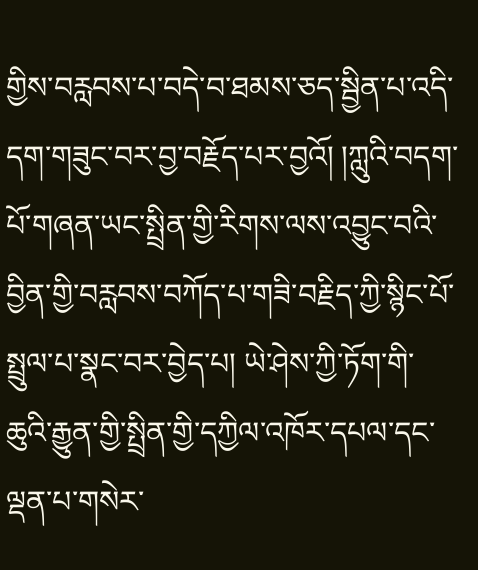གྱིས་བརླབས་པ་བདེ་བ་ཐམས་ཅད་སྦྱིན་པ་འདི་དག་གཟུང་བར་བྱ་བརྗོད་པར་བྱའོ། །ཀླུའི་བདག་པོ་གཞན་ཡང་སྤྲིན་གྱི་རིགས་ལས་འབྱུང་བའི་བྱིན་གྱི་བརླབས་བཀོད་པ་གཟི་བརྗིད་ཀྱི་སྙིང་པོ་སྤྲུལ་པ་སྣང་བར་བྱེད་པ། ཡེ་ཤེས་ཀྱི་ཏོག་གི་ཆུའི་རྒྱུན་གྱི་སྤྲིན་གྱི་དཀྱིལ་འཁོར་དཔལ་དང་ལྡན་པ་གསེར་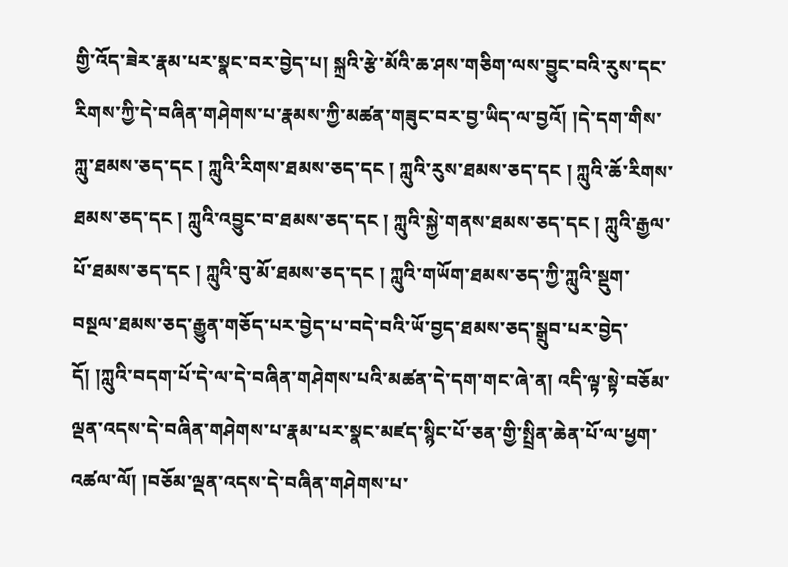གྱི་འོད་ཟེར་རྣམ་པར་སྣང་བར་བྱེད་པ། སྐྲའི་རྩེ་མོའི་ཆ་ཤས་གཅིག་ལས་བྱུང་བའི་རུས་དང་རིགས་ཀྱི་དེ་བཞིན་གཤེགས་པ་རྣམས་ཀྱི་མཚན་གཟུང་བར་བྱ་ཡིད་ལ་བྱའོ། །དེ་དག་གིས་ཀླུ་ཐམས་ཅད་དང ། ཀླུའི་རིགས་ཐམས་ཅད་དང ། ཀླུའི་རུས་ཐམས་ཅད་དང ། ཀླུའི་ཆོ་རིགས་ཐམས་ཅད་དང ། ཀླུའི་འབྱུང་བ་ཐམས་ཅད་དང ། ཀླུའི་སྐྱེ་གནས་ཐམས་ཅད་དང ། ཀླུའི་རྒྱལ་པོ་ཐམས་ཅད་དང ། ཀླུའི་བུ་མོ་ཐམས་ཅད་དང ། ཀླུའི་གཡོག་ཐམས་ཅད་ཀྱི་ཀླུའི་སྡུག་བསྔལ་ཐམས་ཅད་རྒྱུན་གཅོད་པར་བྱེད་པ་བདེ་བའི་ཡོ་བྱད་ཐམས་ཅད་སྒྲུབ་པར་བྱེད་དོ། །ཀླུའི་བདག་པོ་དེ་ལ་དེ་བཞིན་གཤེགས་པའི་མཚན་དེ་དག་གང་ཞེ་ན། འདི་ལྟ་སྟེ་བཅོམ་ལྡན་འདས་དེ་བཞིན་གཤེགས་པ་རྣམ་པར་སྣང་མཛད་སྙིང་པོ་ཅན་གྱི་སྤྲིན་ཆེན་པོ་ལ་ཕྱག་འཚལ་ལོ། །བཅོམ་ལྡན་འདས་དེ་བཞིན་གཤེགས་པ་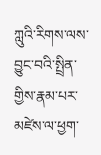ཀླུའི་རིགས་ལས་བྱུང་བའི་སྤྲིན་གྱིས་རྣམ་པར་མཛེས་ལ་ཕྱག་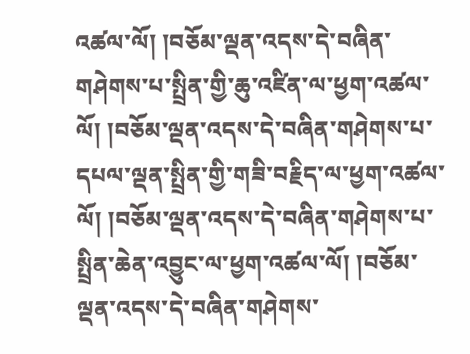འཚལ་ལོ། །བཅོམ་ལྡན་འདས་དེ་བཞིན་གཤེགས་པ་སྤྲིན་གྱི་ཆུ་འཛིན་ལ་ཕྱག་འཚལ་ལོ། །བཅོམ་ལྡན་འདས་དེ་བཞིན་གཤེགས་པ་དཔལ་ལྡན་སྤྲིན་གྱི་གཟི་བརྗིད་ལ་ཕྱག་འཚལ་ལོ། །བཅོམ་ལྡན་འདས་དེ་བཞིན་གཤེགས་པ་སྤྲིན་ཆེན་འབྱུང་ལ་ཕྱག་འཚལ་ལོ། །བཅོམ་ལྡན་འདས་དེ་བཞིན་གཤེགས་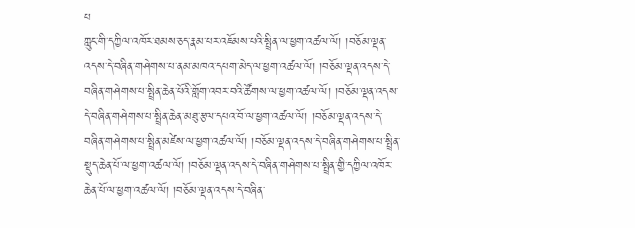པ
ཀླུང་གི་དཀྱིལ་འཁོར་ཐམས་ཅད་རྣམ་པར་འཇོམས་པའི་སྤྲིན་ལ་ཕྱག་འཚལ་ལོ། །བཅོམ་ལྡན་འདས་དེ་བཞིན་གཤེགས་པ་ནམ་མཁའ་དཔག་མེད་ལ་ཕྱག་འཚལ་ལོ། །བཅོམ་ལྡན་འདས་དེ་བཞིན་གཤེགས་པ་སྤྲིན་ཆེན་པོའི་གློག་འབར་བའི་ཚོགས་ལ་ཕྱག་འཚལ་ལོ། །བཅོམ་ལྡན་འདས་དེ་བཞིན་གཤེགས་པ་སྤྲིན་ཆེན་མཐུ་རྩལ་དཔའ་བོ་ལ་ཕྱག་འཚལ་ལོ། །བཅོམ་ལྡན་འདས་དེ་བཞིན་གཤེགས་པ་སྤྲིན་མཛེས་ལ་ཕྱག་འཚལ་ལོ། །བཅོམ་ལྡན་འདས་དེ་བཞིན་གཤེགས་པ་སྤྲིན་སྡུད་ཆེན་པོ་ལ་ཕྱག་འཚལ་ལོ། །བཅོམ་ལྡན་འདས་དེ་བཞིན་གཤེགས་པ་སྤྲིན་གྱི་དཀྱིལ་འཁོར་ཆེན་པོ་ལ་ཕྱག་འཚལ་ལོ། །བཅོམ་ལྡན་འདས་དེ་བཞིན་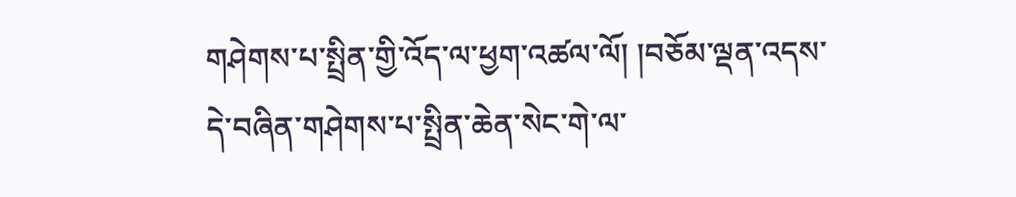གཤེགས་པ་སྤྲིན་གྱི་འོད་ལ་ཕྱག་འཚལ་ལོ། །བཅོམ་ལྡན་འདས་དེ་བཞིན་གཤེགས་པ་སྤྲིན་ཆེན་སེང་གེ་ལ་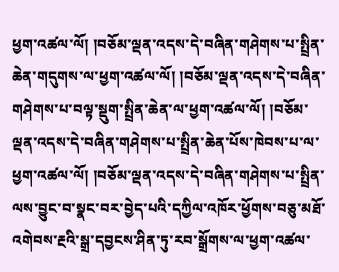ཕྱག་འཚལ་ལོ། །བཅོམ་ལྡན་འདས་དེ་བཞིན་གཤེགས་པ་སྤྲིན་ཆེན་གདུགས་ལ་ཕྱག་འཚལ་ལོ། །བཅོམ་ལྡན་འདས་དེ་བཞིན་གཤེགས་པ་བལྟ་སྡུག་སྤྲིན་ཆེན་ལ་ཕྱག་འཚལ་ལོ། །བཅོམ་ལྡན་འདས་དེ་བཞིན་གཤེགས་པ་སྤྲིན་ཆེན་པོས་ཁེབས་པ་ལ་ཕྱག་འཚལ་ལོ། །བཅོམ་ལྡན་འདས་དེ་བཞིན་གཤེགས་པ་སྤྲིན་ལས་བྱུང་བ་སྣང་བར་བྱེད་པའི་དཀྱིལ་འཁོར་ཕྱོགས་བཅུ་མཐོ་འགེབས་རྔའི་སྒྲ་དབྱངས་ཤིན་ཏུ་རབ་སྒྲོགས་ལ་ཕྱག་འཚལ་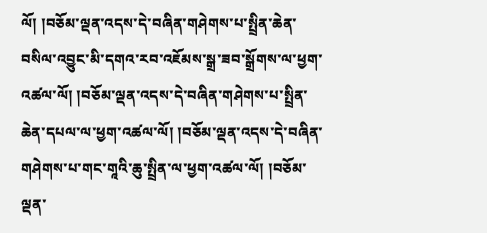ལོ། །བཅོམ་ལྡན་འདས་དེ་བཞིན་གཤེགས་པ་སྤྲིན་ཆེན་བསིལ་འབྱུང་མི་དགའ་རབ་འཇོམས་སྒྲ་ཟབ་སྒྲོགས་ལ་ཕྱག་འཚལ་ལོ། །བཅོམ་ལྡན་འདས་དེ་བཞིན་གཤེགས་པ་སྤྲིན་ཆེན་དཔལ་ལ་ཕྱག་འཚལ་ལོ། །བཅོམ་ལྡན་འདས་དེ་བཞིན་གཤེགས་པ་གང་གཱའི་ཆུ་སྤྲིན་ལ་ཕྱག་འཚལ་ལོ། །བཅོམ་ལྡན་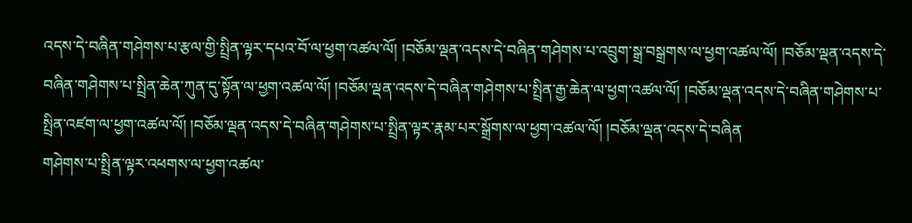འདས་དེ་བཞིན་གཤེགས་པ་རྩལ་གྱི་སྤྲིན་ལྟར་དཔའ་བོ་ལ་ཕྱག་འཚལ་ལོ། །བཅོམ་ལྡན་འདས་དེ་བཞིན་གཤེགས་པ་འབྲུག་སྒྲ་བསྒྲགས་ལ་ཕྱག་འཚལ་ལོ། །བཅོམ་ལྡན་འདས་དེ་བཞིན་གཤེགས་པ་སྤྲིན་ཆེན་ཀུན་དུ་སྟོན་ལ་ཕྱག་འཚལ་ལོ། །བཅོམ་ལྡན་འདས་དེ་བཞིན་གཤེགས་པ་སྤྲིན་རྒྱ་ཆེན་ལ་ཕྱག་འཚལ་ལོ། །བཅོམ་ལྡན་འདས་དེ་བཞིན་གཤེགས་པ་སྤྲིན་འཛག་ལ་ཕྱག་འཚལ་ལོ། །བཅོམ་ལྡན་འདས་དེ་བཞིན་གཤེགས་པ་སྤྲིན་ལྟར་རྣམ་པར་སྒྲོགས་ལ་ཕྱག་འཚལ་ལོ། །བཅོམ་ལྡན་འདས་དེ་བཞིན
གཤེགས་པ་སྤྲིན་ལྟར་འཕགས་ལ་ཕྱག་འཚལ་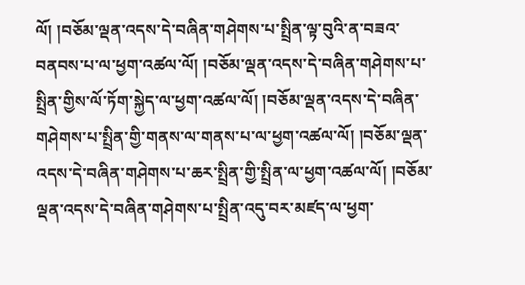ལོ། །བཅོམ་ལྡན་འདས་དེ་བཞིན་གཤེགས་པ་སྤྲིན་ལྟ་བུའི་ན་བཟའ་བནབས་པ་ལ་ཕྱག་འཚལ་ལོ། །བཅོམ་ལྡན་འདས་དེ་བཞིན་གཤེགས་པ་སྤྲིན་གྱིས་ལོ་ཏོག་སྐྱེད་ལ་ཕྱག་འཚལ་ལོ། །བཅོམ་ལྡན་འདས་དེ་བཞིན་གཤེགས་པ་སྤྲིན་གྱི་གནས་ལ་གནས་པ་ལ་ཕྱག་འཚལ་ལོ། །བཅོམ་ལྡན་འདས་དེ་བཞིན་གཤེགས་པ་ཆར་སྤྲིན་གྱི་སྤྲིན་ལ་ཕྱག་འཚལ་ལོ། །བཅོམ་ལྡན་འདས་དེ་བཞིན་གཤེགས་པ་སྤྲིན་འདུ་བར་མཛད་ལ་ཕྱག་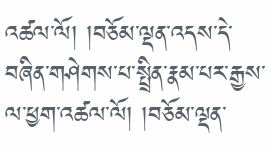འཚལ་ལོ། །བཅོམ་ལྡན་འདས་དེ་བཞིན་གཤེགས་པ་སྤྲིན་རྣམ་པར་རྒྱས་ལ་ཕྱག་འཚལ་ལོ། །བཅོམ་ལྡན་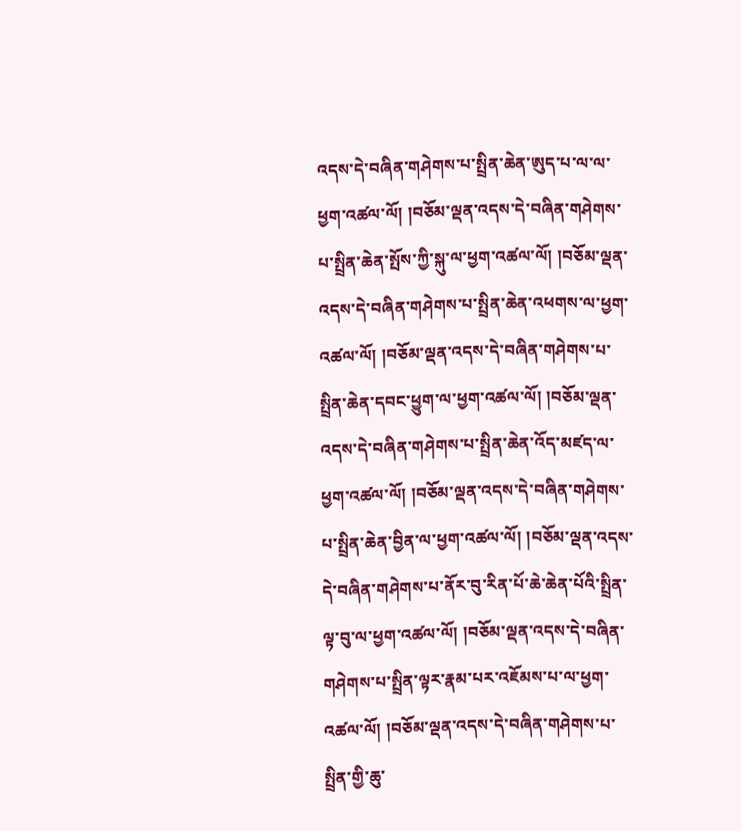འདས་དེ་བཞིན་གཤེགས་པ་སྤྲིན་ཆེན་ཨུད་པ་ལ་ལ་ཕྱག་འཚལ་ལོ། །བཅོམ་ལྡན་འདས་དེ་བཞིན་གཤེགས་པ་སྤྲིན་ཆེན་སྤོས་ཀྱི་སྐུ་ལ་ཕྱག་འཚལ་ལོ། །བཅོམ་ལྡན་འདས་དེ་བཞིན་གཤེགས་པ་སྤྲིན་ཆེན་འཕགས་ལ་ཕྱག་འཚལ་ལོ། །བཅོམ་ལྡན་འདས་དེ་བཞིན་གཤེགས་པ་སྤྲིན་ཆེན་དབང་ཕྱུག་ལ་ཕྱག་འཚལ་ལོ། །བཅོམ་ལྡན་འདས་དེ་བཞིན་གཤེགས་པ་སྤྲིན་ཆེན་འོད་མཛད་ལ་ཕྱག་འཚལ་ལོ། །བཅོམ་ལྡན་འདས་དེ་བཞིན་གཤེགས་པ་སྤྲིན་ཆེན་བྱིན་ལ་ཕྱག་འཚལ་ལོ། །བཅོམ་ལྡན་འདས་དེ་བཞིན་གཤེགས་པ་ནོར་བུ་རིན་པོ་ཆེ་ཆེན་པོའི་སྤྲིན་ལྟ་བུ་ལ་ཕྱག་འཚལ་ལོ། །བཅོམ་ལྡན་འདས་དེ་བཞིན་གཤེགས་པ་སྤྲིན་ལྟར་རྣམ་པར་འཇོམས་པ་ལ་ཕྱག་འཚལ་ལོ། །བཅོམ་ལྡན་འདས་དེ་བཞིན་གཤེགས་པ་སྤྲིན་གྱི་ཆུ་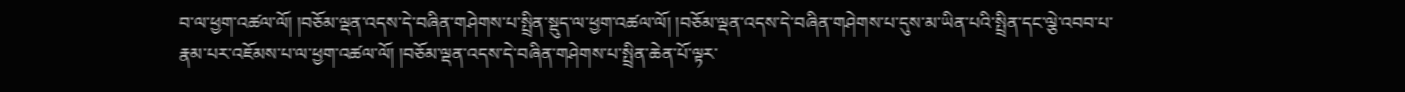བ་ལ་ཕྱག་འཚལ་ལོ། །བཅོམ་ལྡན་འདས་དེ་བཞིན་གཤེགས་པ་སྤྲིན་སྡུད་ལ་ཕྱག་འཚལ་ལོ། །བཅོམ་ལྡན་འདས་དེ་བཞིན་གཤེགས་པ་དུས་མ་ཡིན་པའི་སྤྲིན་དང་ལྕེ་འབབ་པ་རྣམ་པར་འཇོམས་པ་ལ་ཕྱག་འཚལ་ལོ། །བཅོམ་ལྡན་འདས་དེ་བཞིན་གཤེགས་པ་སྤྲིན་ཆེན་པོ་ལྟར་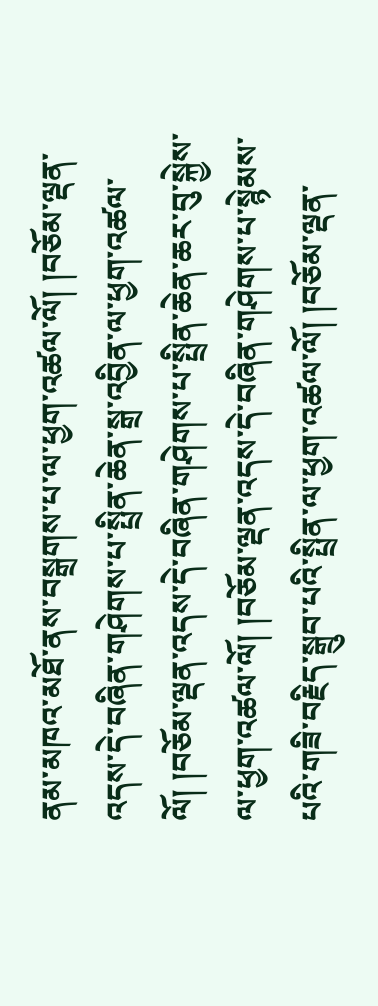ནམ་མཁའ་མཐོ་ནས་བསྒྲགས་པ་ལ་ཕྱག་འཚལ་ལོ། །བཅོམ་ལྡན་འདས་དེ་བཞིན་གཤེགས་པ་སྤྲིན་ཆེན་སྒྲ་འབྱིན་ལ་ཕྱག་འཚལ་ལོ། །བཅོམ་ལྡན་འདས་དེ་བཞིན་གཤེགས་པ་སྤྲིན་ཆེན་ཆར་བུ་སྐྱེས་ལ་ཕྱག་འཚལ་ལོ། །བཅོམ་ལྡན་འདས་དེ་བཞིན་གཤེགས་པ་སྙེམས་པའི་གཟི་བརྗིད་སྒྲུབ་པའི་སྤྲིན་ལ་ཕྱག་འཚལ་ལོ། །བཅོམ་ལྡན་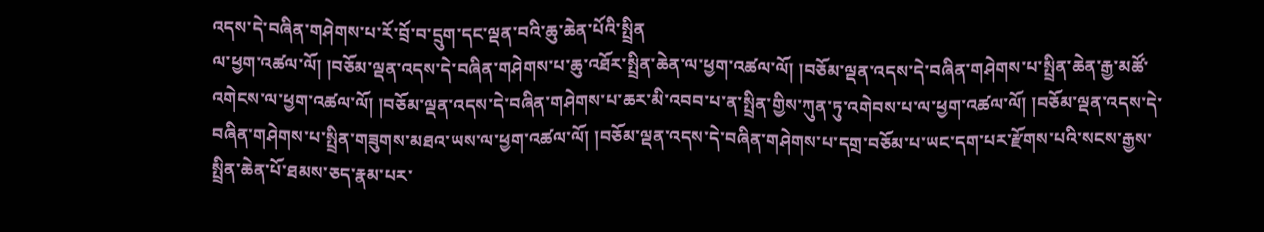འདས་དེ་བཞིན་གཤེགས་པ་རོ་བྲོ་བ་དྲུག་དང་ལྡན་བའི་ཆུ་ཆེན་པོའི་སྤྲིན
ལ་ཕྱག་འཚལ་ལོ། །བཅོམ་ལྡན་འདས་དེ་བཞིན་གཤེགས་པ་ཆུ་འཐོར་སྤྲིན་ཆེན་ལ་ཕྱག་འཚལ་ལོ། །བཅོམ་ལྡན་འདས་དེ་བཞིན་གཤེགས་པ་སྤྲིན་ཆེན་རྒྱ་མཚོ་འགེངས་ལ་ཕྱག་འཚལ་ལོ། །བཅོམ་ལྡན་འདས་དེ་བཞིན་གཤེགས་པ་ཆར་མི་འབབ་པ་ན་སྤྲིན་གྱིས་ཀུན་ཏུ་འགེབས་པ་ལ་ཕྱག་འཚལ་ལོ། །བཅོམ་ལྡན་འདས་དེ་བཞིན་གཤེགས་པ་སྤྲིན་གཟུགས་མཐའ་ཡས་ལ་ཕྱག་འཚལ་ལོ། །བཅོམ་ལྡན་འདས་དེ་བཞིན་གཤེགས་པ་དགྲ་བཅོམ་པ་ཡང་དག་པར་རྫོགས་པའི་སངས་རྒྱས་སྤྲིན་ཆེན་པོ་ཐམས་ཅད་རྣམ་པར་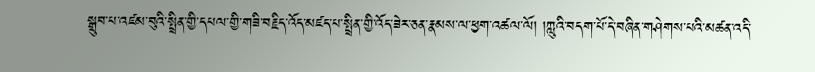སྒྲུབ་པ་འཛམ་བུའི་སྤྲིན་གྱི་དཔལ་གྱི་གཟི་བརྗིད་འོད་མཛད་པ་སྤྲིན་གྱི་འོད་ཟེར་ཅན་རྣམས་ལ་ཕྱག་འཚལ་ལོ། །ཀླུའི་བདག་པོ་དེ་བཞིན་གཤེགས་པའི་མཚན་འདི་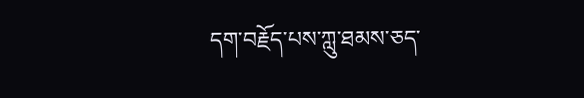དག་བརྗོད་པས་ཀླུ་ཐམས་ཅད་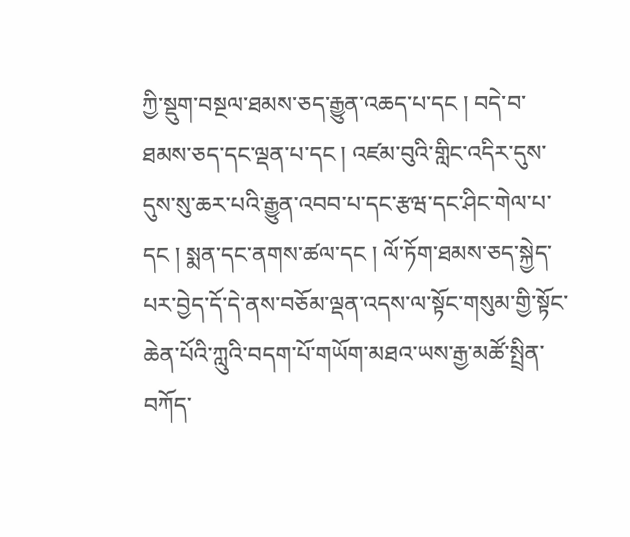ཀྱི་སྡུག་བསྔལ་ཐམས་ཅད་རྒྱུན་འཆད་པ་དང ། བདེ་བ་ཐམས་ཅད་དང་ལྡན་པ་དང ། འཛམ་བུའི་གླིང་འདིར་དུས་དུས་སུ་ཆར་པའི་རྒྱུན་འབབ་པ་དང་རྩཝ་དང་ཤིང་གེལ་པ་དང ། སྨན་དང་ནགས་ཚལ་དང ། ལོ་ཏོག་ཐམས་ཅད་སྐྱེད་པར་བྱེད་དོ་དེ་ནས་བཅོམ་ལྡན་འདས་ལ་སྟོང་གསུམ་གྱི་སྟོང་ཆེན་པོའི་ཀླུའི་བདག་པོ་གཡོག་མཐའ་ཡས་རྒྱ་མཚོ་སྤྲིན་བཀོད་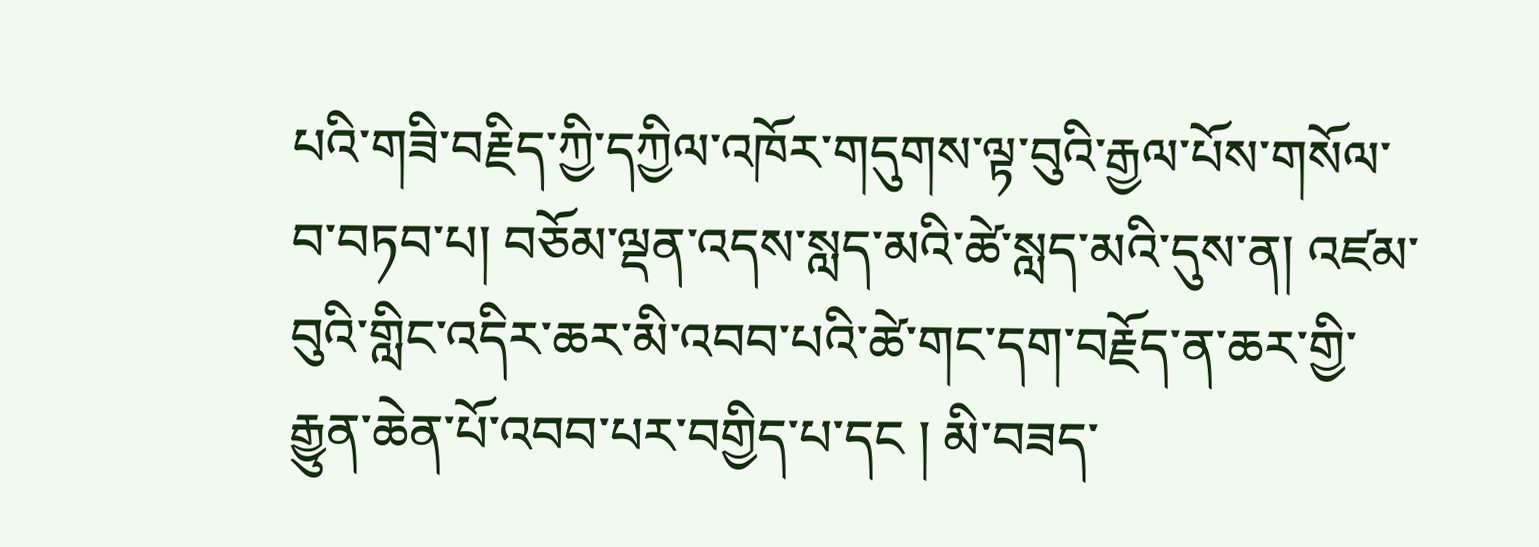པའི་གཟི་བརྗིད་ཀྱི་དཀྱིལ་འཁོར་གདུགས་ལྟ་བུའི་རྒྱལ་པོས་གསོལ་བ་བཏབ་པ། བཅོམ་ལྡན་འདས་སླད་མའི་ཚེ་སླད་མའི་དུས་ན། འཛམ་བུའི་གླིང་འདིར་ཆར་མི་འབབ་པའི་ཚེ་གང་དག་བརྗོད་ན་ཆར་གྱི་རྒྱུན་ཆེན་པོ་འབབ་པར་བགྱིད་པ་དང ། མི་བཟད་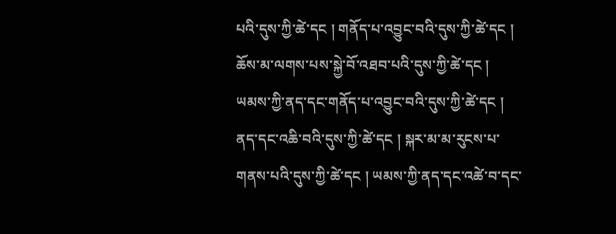པའི་དུས་ཀྱི་ཚེ་དང ། གནོད་པ་འབྱུང་བའི་དུས་ཀྱི་ཚེ་དང ། ཆོས་མ་ལགས་པས་སྐྱེ་བོ་འཐབ་པའི་དུས་ཀྱི་ཚེ་དང ། ཡམས་ཀྱི་ནད་དང་གནོད་པ་འབྱུང་བའི་དུས་ཀྱི་ཚེ་དང ། ནད་དང་འཆི་བའི་དུས་ཀྱི་ཚེ་དང ། སྐར་མ་མ་རུངས་པ་གནས་པའི་དུས་ཀྱི་ཚེ་དང ། ཡམས་ཀྱི་ནད་དང་འཚེ་བ་དང་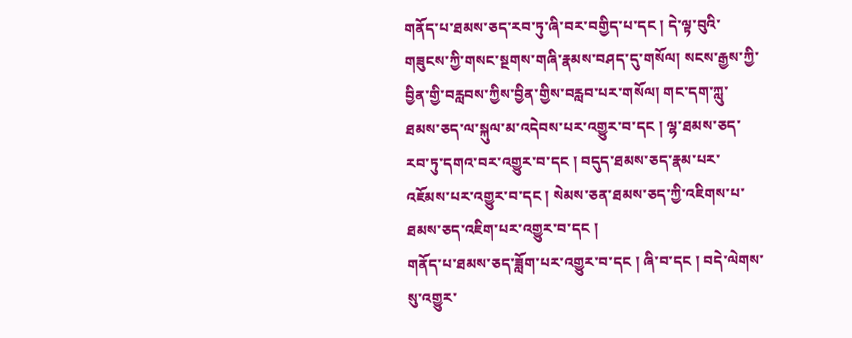གནོད་པ་ཐམས་ཅད་རབ་ཏུ་ཞི་བར་བགྱིད་པ་དང ། དེ་ལྟ་བུའི་གཟུངས་ཀྱི་གསང་སྔགས་གཞི་རྣམས་བཤད་དུ་གསོལ། སངས་རྒྱས་ཀྱི་བྱིན་གྱི་བརླབས་ཀྱིས་བྱིན་གྱིས་བརླབ་པར་གསོལ། གང་དག་ཀླུ་ཐམས་ཅད་ལ་སྐུལ་མ་འདེབས་པར་འགྱུར་བ་དང ། ལྷ་ཐམས་ཅད་རབ་ཏུ་དགའ་བར་འགྱུར་བ་དང ། བདུད་ཐམས་ཅད་རྣམ་པར་འཇོམས་པར་འགྱུར་བ་དང ། སེམས་ཅན་ཐམས་ཅད་ཀྱི་འཇིགས་པ་ཐམས་ཅད་འཇིག་པར་འགྱུར་བ་དང །
གནོད་པ་ཐམས་ཅད་ཟློག་པར་འགྱུར་བ་དང ། ཞི་བ་དང ། བདེ་ལེགས་སུ་འགྱུར་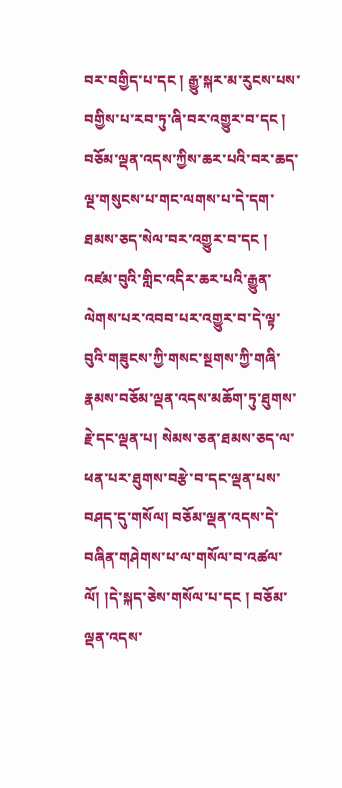བར་བགྱིད་པ་དང ། རྒྱུ་སྐར་མ་རུངས་པས་བགྱིས་པ་རབ་ཏུ་ཞི་བར་འགྱུར་བ་དང ། བཅོམ་ལྡན་འདས་ཀྱིས་ཆར་པའི་བར་ཆད་ལྔ་གསུངས་པ་གང་ལགས་པ་དེ་དག་ཐམས་ཅད་སེལ་བར་འགྱུར་བ་དང ། འཛམ་བུའི་གླིང་འདིར་ཆར་པའི་རྒྱུན་ལེགས་པར་འབབ་པར་འགྱུར་བ་དེ་ལྟ་བུའི་གཟུངས་ཀྱི་གསང་སྔགས་ཀྱི་གཞི་རྣམས་བཅོམ་ལྡན་འདས་མཆོག་ཏུ་ཐུགས་རྗེ་དང་ལྡན་པ། སེམས་ཅན་ཐམས་ཅད་ལ་ཕན་པར་ཐུགས་བརྩེ་བ་དང་ལྡན་པས་བཤད་དུ་གསོལ། བཅོམ་ལྡན་འདས་དེ་བཞིན་གཤེགས་པ་ལ་གསོལ་བ་འཚལ་ལོ། །དེ་སྐད་ཅེས་གསོལ་པ་དང ། བཅོམ་ལྡན་འདས་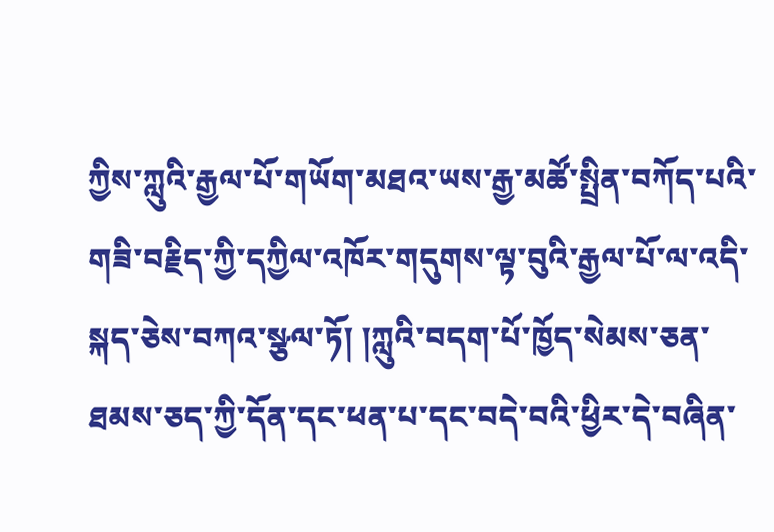ཀྱིས་ཀླུའི་རྒྱལ་པོ་གཡོག་མཐའ་ཡས་རྒྱ་མཚོ་སྤྲིན་བཀོད་པའི་གཟི་བརྗིད་ཀྱི་དཀྱིལ་འཁོར་གདུགས་ལྟ་བུའི་རྒྱལ་པོ་ལ་འདི་སྐད་ཅེས་བཀའ་སྩལ་ཏོ། །ཀླུའི་བདག་པོ་ཁྱོད་སེམས་ཅན་ཐམས་ཅད་ཀྱི་དོན་དང་ཕན་པ་དང་བདེ་བའི་ཕྱིར་དེ་བཞིན་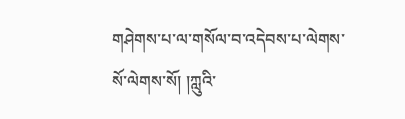གཤེགས་པ་ལ་གསོལ་བ་འདེབས་པ་ལེགས་སོ་ལེགས་སོ། །ཀླུའི་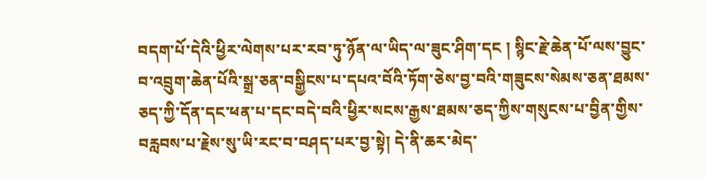བདག་པོ་དེའི་ཕྱིར་ལེགས་པར་རབ་ཏུ་ཉོན་ལ་ཡིད་ལ་ཟུང་ཤིག་དང ། སྙིང་རྗེ་ཆེན་པོ་ལས་བྱུང་བ་འབྲུག་ཆེན་པོའི་སྒྲ་ཅན་བསྒྱིངས་པ་དཔའ་བོའི་ཏོག་ཅེས་བྱ་བའི་གཟུངས་སེམས་ཅན་ཐམས་ཅད་ཀྱི་དོན་དང་ཕན་པ་དང་བདེ་བའི་ཕྱིར་སངས་རྒྱས་ཐམས་ཅད་ཀྱིས་གསུངས་པ་བྱིན་གྱིས་བརླབས་པ་རྗེས་སུ་ཡི་རང་བ་བཤད་པར་བྱ་སྟེ། དེ་ནི་ཆར་མེད་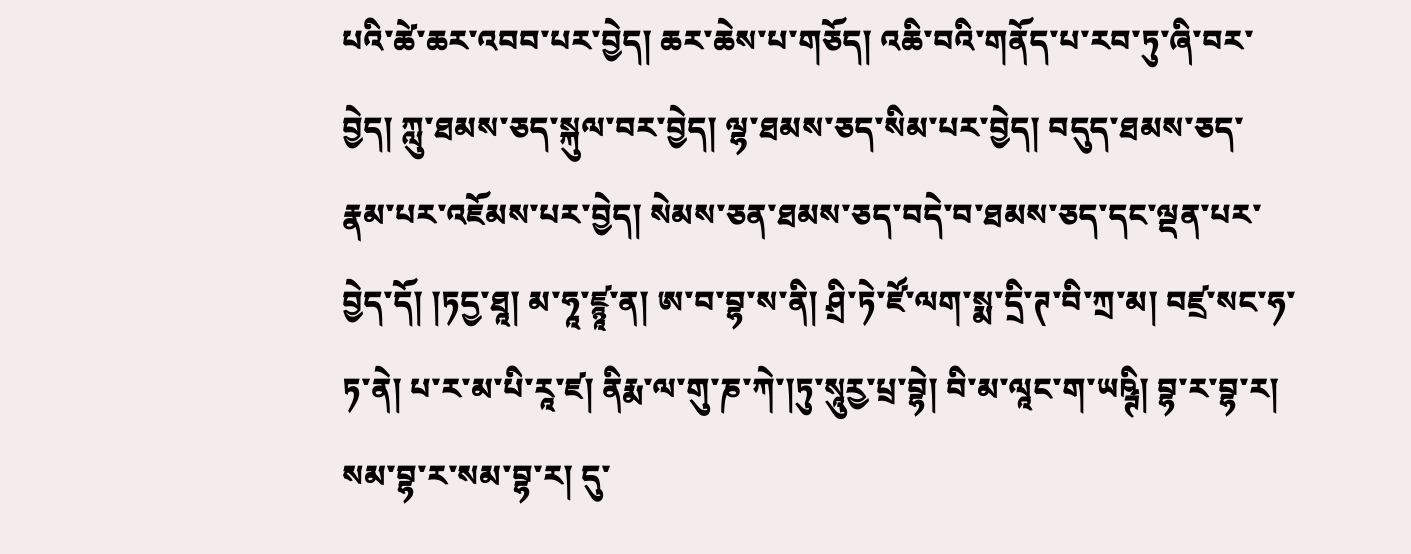པའི་ཚེ་ཆར་འབབ་པར་བྱེད། ཆར་ཆེས་པ་གཅོད། འཆི་བའི་གནོད་པ་རབ་ཏུ་ཞི་བར་བྱེད། ཀླུ་ཐམས་ཅད་སྐུལ་བར་བྱེད། ལྷ་ཐམས་ཅད་སིམ་པར་བྱེད། བདུད་ཐམས་ཅད་རྣམ་པར་འཇོམས་པར་བྱེད། སེམས་ཅན་ཐམས་ཅད་བདེ་བ་ཐམས་ཅད་དང་ལྡན་པར་བྱེད་དོ། །ཏདྱ་ཐཱ། མ་ཧཱ་ཛྙཱ་ན། ཨ་བ་བྷ་ས་ནི། ཤྲི་ཏེ་ཛོ་ལག་སྨ་དྲི་ཊ་བི་ཀྲ་མ། བཛྲ་སང་ཧ་ཏ་ནེ། པ་ར་མ་པི་རཱ་ཛ། ནིརྨ་ལ་གུ་ཎ་ཀེ་།ཏུ་སཱུརྱ་པྲ་བྷེ། བི་མ་ལཱང་ག་ཡཥྚི། བྷ་ར་བྷ་ར། སམ་བྷ་ར་སམ་བྷ་ར། དུ་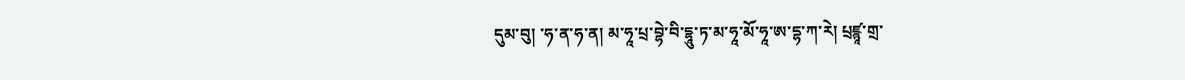དུམ་བུ། ་ཧ་ན་ཧ་ན། མ་ཧཱ་པྲ་བྷེ་བི་དྷཱུ་ཏ་མ་ཧཱ་མོ་ཧཱ་ཨ་དྷ་ཀ་རེ། པྲཛྙཱ་གྲ་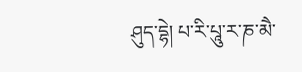ཤུད་དྷེ། པ་རི་པཱུ་ར་ཎ་མཻ་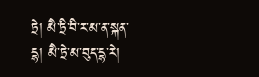ཏྲེ། མཻ་ཏྲི་བི་ར་མ་ན་སྐན་དྷ། མཻ་ཏྲེ་མ་བུད་དྷ་རེ།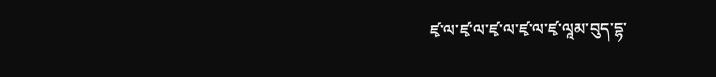ཛྭ་ལ་ཛྭ་ལ་ཛྭ་ལ་ཛྭ་ལ་ཛྭ་ལཱམ་བུད་དྷ་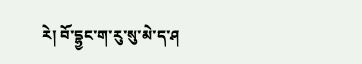རེ། བོ་དྷྱང་ག་རུ་སུ་མེ་ད་ཤ